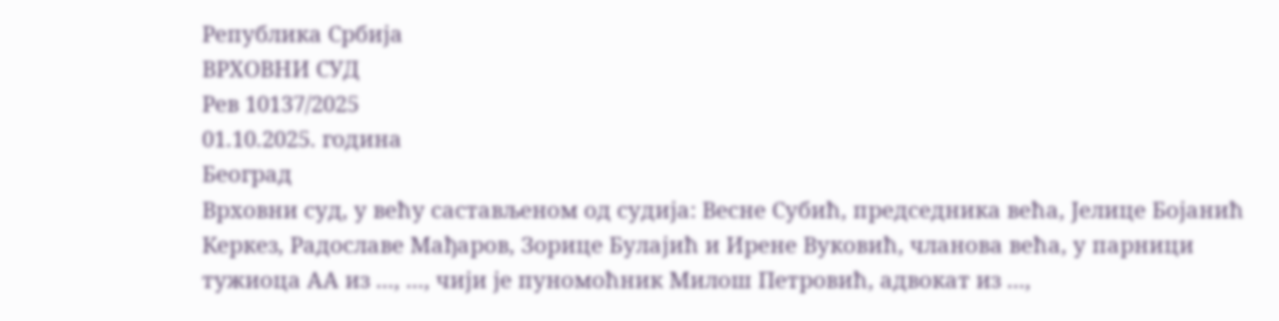Република Србија
ВРХОВНИ СУД
Рев 10137/2025
01.10.2025. година
Београд
Врховни суд, у већу састављеном од судија: Весне Субић, председника већа, Јелице Бојанић Керкез, Радославе Мађаров, Зорице Булајић и Ирене Вуковић, чланова већа, у парници тужиоца АА из ..., ..., чији је пуномоћник Милош Петровић, адвокат из ...,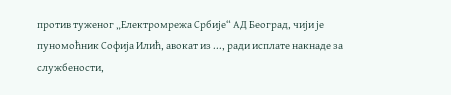против туженог „Електромрежа Србије“ АД Београд, чији је пуномоћник Софија Илић, авокат из ..., ради исплате накнаде за службености,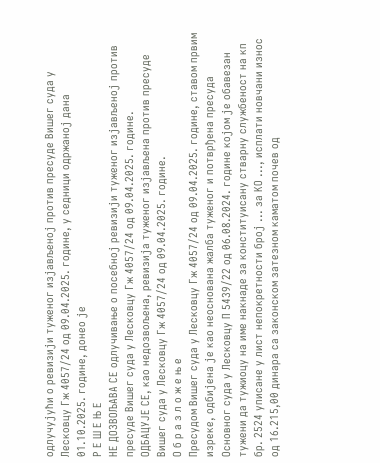одлучујући о ревизији туженог изјављеној против пресуде Вишег суда у Лесковцу Гж 4057/24 од 09.04.2025. године, у седници одржаној дана 01.10.2025. године, донео је
Р Е Ш Е Њ Е
НЕ ДОЗВОЉАВА СЕ одлучивање о посебној ревизији туженог изјављеној против пресуде Вишег суда у Лесковцу Гж 4057/24 од 09.04.2025. године.
ОДБАЦУЈЕ СЕ, као недозвољена, ревизија туженог изјављена против пресуде Вишег суда у Лесковцу Гж 4057/24 од 09.04.2025. године.
О б р а з л о ж е њ е
Пресудом Вишег суда у Лесковцу Гж 4057/24 од 09.04.2025. године, ставом првим изреке, одбијена је као неоснована жалба туженог и потврђена пресуда Основног суда у Лесковцу П 5439/22 од 06.08.2024. године којом је обавезан тужени да тужиоцу на име накнаде за конституисану стварну службеност на кп бр. 2524 уписане у лист непокретности број ... за КО ..., исплати новчани износ од 16.215,00 динара са законском затезном каматом почев од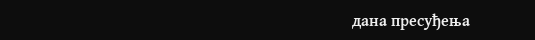дана пресуђења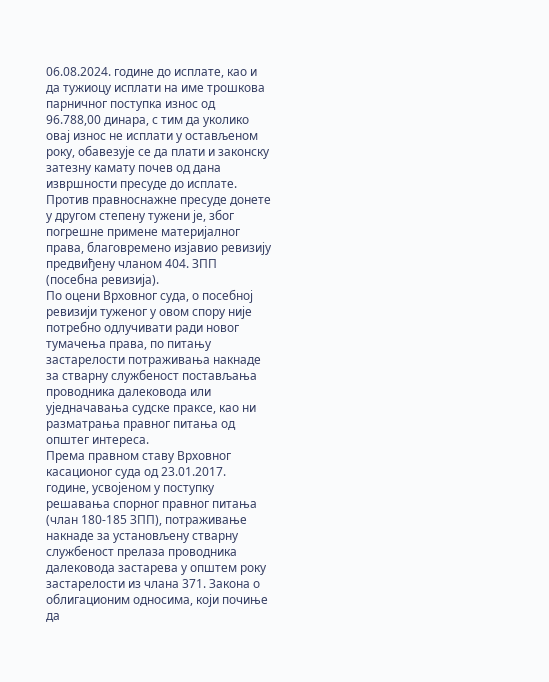06.08.2024. године до исплате, као и да тужиоцу исплати на име трошкова парничног поступка износ од 96.788,00 динара, с тим да уколико овај износ не исплати у остављеном року, обавезује се да плати и законску затезну камату почев од дана извршности пресуде до исплате.
Против правноснажне пресуде донете у другом степену тужени је, због погрешне примене материјалног права, благовремено изјавио ревизију предвиђену чланом 404. ЗПП (посебна ревизија).
По оцени Врховног суда, о посебној ревизији туженог у овом спору није потребно одлучивати ради новог тумачења права, по питању застарелости потраживања накнаде за стварну службеност постављања проводника далековода или уједначавања судске праксе, као ни разматрања правног питања од општег интереса.
Према правном ставу Врховног касационог суда од 23.01.2017. године, усвојеном у поступку решавања спорног правног питања (члан 180-185 ЗПП), потраживање накнаде за установљену стварну службеност прелаза проводника далековода застарева у општем року застарелости из члана 371. Закона о облигационим односима, који почиње да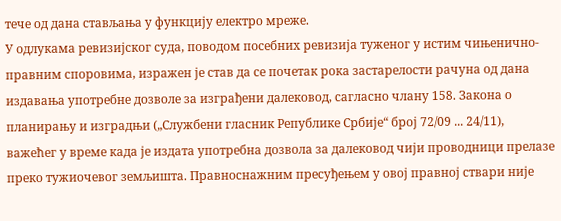тече од дана стављања у функцију електро мреже.
У одлукама ревизијског суда, поводом посебних ревизија туженог у истим чињенично-правним споровима, изражен је став да се почетак рока застарелости рачуна од дана издавања употребне дозволе за изграђени далековод, сагласно члану 158. Закона о планирању и изградњи („Службени гласник Републике Србије“ број 72/09 ... 24/11), важећег у време када је издата употребна дозвола за далековод чији проводници прелазе преко тужиочевог земљишта. Правноснажним пресуђењем у овој правној ствари није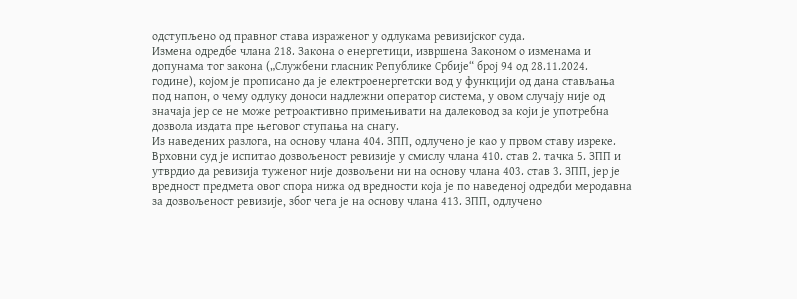одступљено од правног става израженог у одлукама ревизијског суда.
Измена одредбе члана 218. Закона о енергетици, извршена Законом о изменама и допунама тог закона („Службени гласник Републике Србије“ број 94 од 28.11.2024. године), којом је прописано да је електроенергетски вод у функцији од дана стављања под напон, о чему одлуку доноси надлежни оператор система, у овом случају није од значаја јер се не може ретроактивно примењивати на далековод за који је употребна дозвола издата пре његовог ступања на снагу.
Из наведених разлога, на основу члана 404. ЗПП, одлучено је као у првом ставу изреке.
Врховни суд је испитао дозвољеност ревизије у смислу члана 410. став 2. тачка 5. ЗПП и утврдио да ревизија туженог није дозвољени ни на основу члана 403. став 3. ЗПП, јер је вредност предмета овог спора нижа од вредности која је по наведеној одредби меродавна за дозвољеност ревизије, због чега је на основу члана 413. ЗПП, одлучено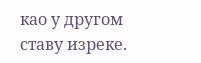као у другом ставу изреке.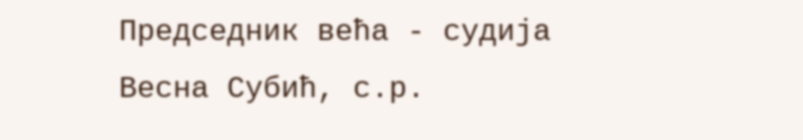Председник већа - судија
Весна Субић, с.р.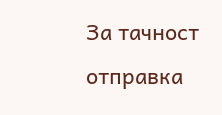За тачност отправка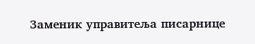Заменик управитеља писарнице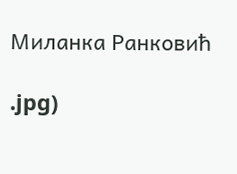Миланка Ранковић

.jpg)